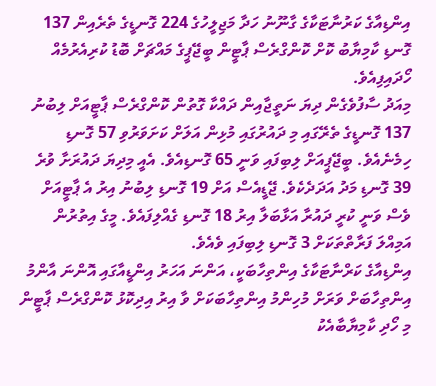އިންޑިއާގެ ކަރުނާޓަކާގެ ގާނޫނު ހަދާ މަޖިލީހުގެ 224 ގޮނޑީގެ ތެރެއިން 137 ގޮނޑި ކާމިޔާބު ކޮށް ކޮންގްރެސް ޕާޓީން ބީޖޭޕީގެ މައްޗަށް ބޮޑު ކުރިއެރުމެއް ހޯދައިފިއެވެ.
މިއަދު ސާފުވެގެން ދިޔަ ނަތީޖާއިން ދައްކާ ގޮތުން ކޮންގްރެސް ޕާޓީއަށް ލިބުނު 137 ގޮނޑީގެ ތެރޭގައި މި ދައުރުގައި މުޅިން އަލަށް ކަށަވަރުވި 57 ގޮނޑި ހިމެނެއެވެ. ބީޖޭޕީއަށް ލިބިފައި ވަނީ 65 ގޮނޑިއެވެ. އެއީ މިދިޔަ ދައުރަށާ ވުރެ 39 ގޮނޑި މަދު އަދަދެކެވެ. ޖޭޑީއެސް އަށް 19 ގޮނޑި ލިބުނު އިރު އެ ޕާޓީއަށް ވެސް ވަނީ ކުރީ ދައުރާ އަޅާބަލާ އިރު 18 ގޮނޑި ގެއްލިފައެވެ. މީގެ އިތުރުން އަމިއްލަ ފަރާތްތަކަށް 3 ގޮނޑި ލިބިފައި ވެއެވެ.
އިންޑިއާގެ ކަރްނާޓަކާގެ އިންތިހާބަކީ، އަންނަ އަހަރު އިންޑީއާގައި އޮންނަ އާންމު އިންތިހާބަށް ވަރަށް މުހިންމު އިންތިހާބަކަށް ވާ އިރު އިދިކޮޅު ކޮންގްރެސް ޕާޓީން މި ހޯދި ކާމިޔާބާއެކު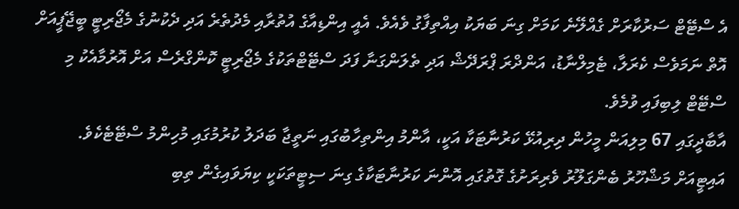އެ ސްޓޭޓް ސަރުކާރަށް ގެއްލޭނެ ކަމަށް ގިނަ ބަޔަކު އިއްތިފާގު ވެއެވެ. އެއީ އިންޑިއާގެ އުތުރާއި މެދުތެރެ އަދި ދެކުނުގެ މެޖޯރިޓީ ބީޖޭޕީއަށް އޮތް ނަމަވެސް ކެރަލާ، ޓެމިލްނާޑު، އަންދްރަ ޕްރަދޭޝް އަދި ތެލަންގަނާ ފަދަ ސްޓޭޓްތަކުގެ މެޖޯރިޓީ ކޮންގްރެސް އަށް އޮރުމާއެކު މި ސްޓޭޓް ލިބިފައި ވުމެވެ.
އާބާދީގައި 67 މިލިއަން މީހުން ދިރިއުޅޭ ކަރުނާޓަކާ އަކީ، އާންމު އިންތިހާބުގައި ނަތީޖާ ބަދަލު ކުރުމުގައި މުހިންމު ސްޓޭޓެކެވެ. އައިޓީއަށް މަޝްހޫރު ބެންގަލޫރު ވެރިރަށުގެ ގޮތުގައި އޮންނަ ކަރުނާޓަކާގެ ގިނަ ސިޓީތަކަކީ ކިޔަވައިގެން ތިބި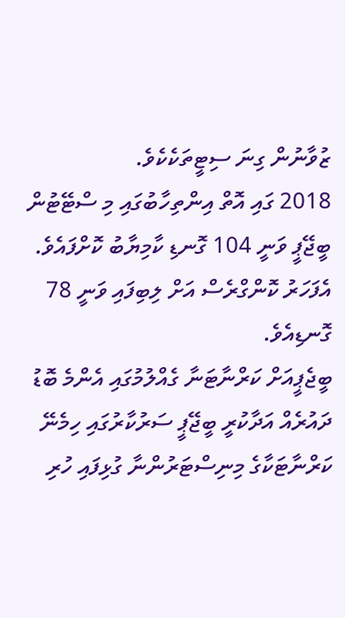ޒުވާނުން ގިނަ ސިޓީތަކެކެވެ.
2018 ގައި އޮތް އިންތިހާބުގައި މި ސްޓޭޓުން ބީޖޭޕީ ވަނީ 104 ގޮނޑި ކާމިޔާބު ކޮށްފައެވެ. އެފަހަރު ކޮންގްރެސް އަށް ލިބިފައި ވަނީ 78 ގޮނޑިއެވެ.
ބީޖެޕީއަށް ކަރްނާޓަނާ ގެއްލުމުގައި އެންމެ ބޮޑު ދައުރެއް އަދާކުރީ ބީޖޭޕީ ސަރުކާރުގައި ހިމެނޭ ކަރްނާޓަކާގެ މިނިސްޓަރުންނާ ގުޅިފައި ހުރި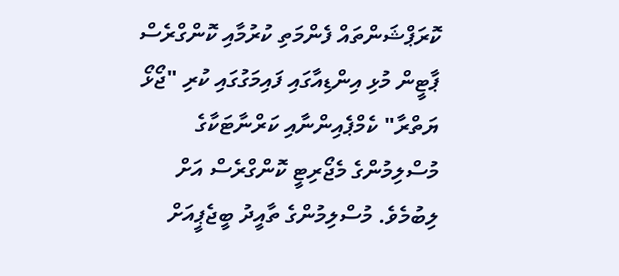ކޮރަޕްޝަންތައް ފެންމަތި ކުރުމާއި ކޮންގްރެސް ޕާޓީން މުޅި އިންޑިއާގައި ފައިމަގުގައި ކުރި "ޖޯޅޯ ޔަތްރާ" ކެމްޕެއިންނާއި ކަރްނާޓަކާގެ މުސްލިމުންގެ މެޖޯރިޓީ ކޮންގްރެސް އަށް ލިބުމެވެ. މުސްލިމުންގެ ތާއީދު ބީޖެޕީއަށް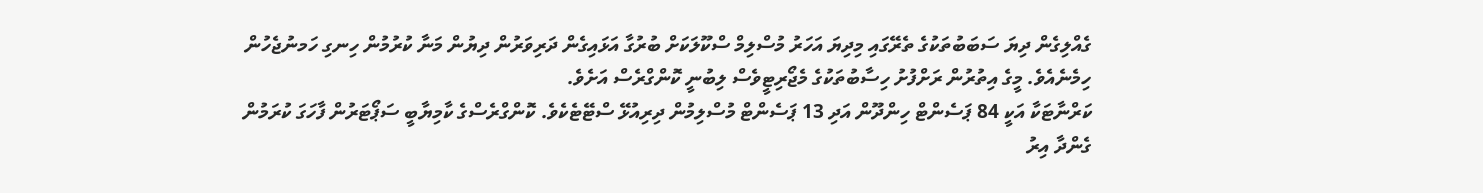ގެއްލިގެން ދިޔަ ސަބަބުތަކުގެ ތެރޭގައި މިދިޔަ އަހަރު މުސްލިމް ސްކޫލަކަށް ބުރުގާ އަޅައިގެން ދަރިވަރުން ދިޔުން މަނާ ކުރުމުން ހިނގި ހަމނުޖެހުން ހިމެނެއެވެ. މީގެ އިތުރުން ރަށްފުށު ހިސާބުތަކުގެ މެޖޯރިޓީވެސް ލިބުނީ ކޮންގްރެސް އަށެވެ.
ކަރްނާޓަކާ އަކީ 84 ޕަސެންޓް ހިންދޫން އަދި 13 ޕަސެންޓް މުސްލިމުން ދިރިއުޅޭ ސްޓޭޓެކެވެ. ކޮންގްރެސްގެ ކާމިޔާބީ ސަޕޯޓަރުން ފާހަގަ ކުރަމުން ގެންދާ އިރު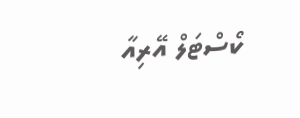ކޯސްޓަލް އޭރިއާ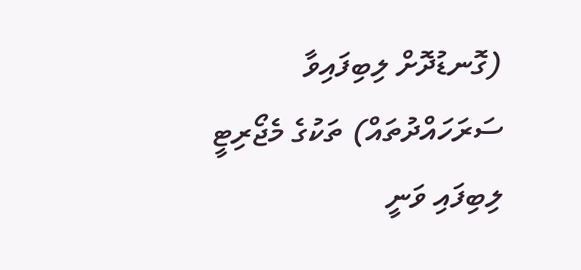(ގޮނޑުދޮށް ލިބިފައިވާ ސަރަހައްދުތައް) ތަކުގެ މެޖޯރިޓީ ލިބިފައި ވަނީ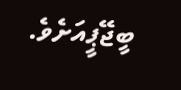ބީޖޭޕީއަށެވެ.